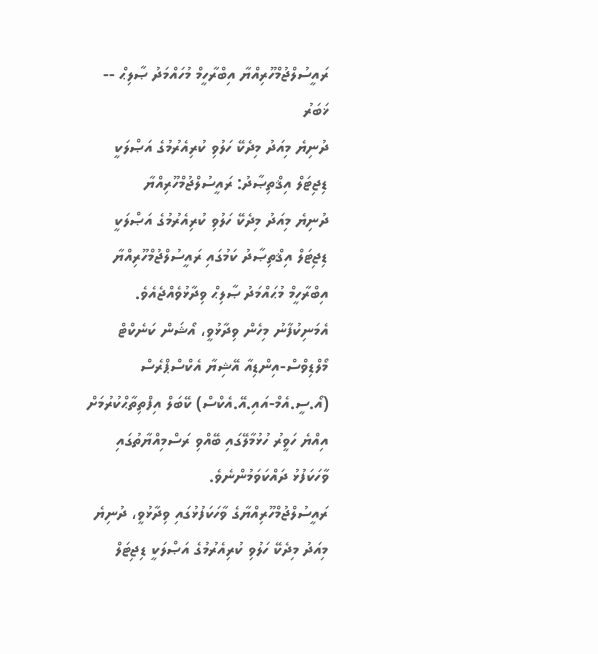ރައީސުލްޖުމްހޫރިއްޔާ އިބްރާހީމް މުހައްމަދު ޞާލިޙް --
ޚަބަރު
ދުނިޔެ މިއަދު މިދެކޭ ހަލުވި ކުރިއެރުމުގެ އަޞްލަކީ ޑިޖިޓަލް އިޤްތިޞާދު: ރައީސުލްޖުމްހޫރިއްޔާ
ދުނިޔެ މިއަދު މިދެކޭ ހަލުވި ކުރިއެރުމުގެ އަޞްލަކީ ޑިޖިޓަލް އިޤްތިޞާދު ކަމުގައި ރައީސުލްޖުމްހޫރިއްޔާ އިބްރާހީމް މުޙައްމަދު ޞާލިޙް ވިދާޅުވެއްޖެއެވެ.
އެމަނިކުފާނު މިހެން ވިދާޅުވީ، އޯޝަން ކަނެކްޓް މޯލްޑިވްސް-އިންޑިއާ އޭޝިޔާ އެކްސްޕްރެސް (އޯ.ސީ.އެމް-އައި.އޭ.އެކްސް) ކޭބަލް އިފްތިތާޙްކުރުމަށް އިއްޔެ ހަވީރު ހުޅުމާލޭގައި ބޭއްވި ރަސްމިއްޔާތުގައި ވާހަކަފުޅު ދައްކަވަމުންނެވެ.
ރައީސުލްޖުމްހޫރިއްޔާގެ ވާހަކަފުޅުގައި ވިދާޅުވީ، ދުނިޔެ މިއަދު މިދެކޭ ހަލުވި ކުރިއެރުމުގެ އަޞްލަކީ ޑިޖިޓަލް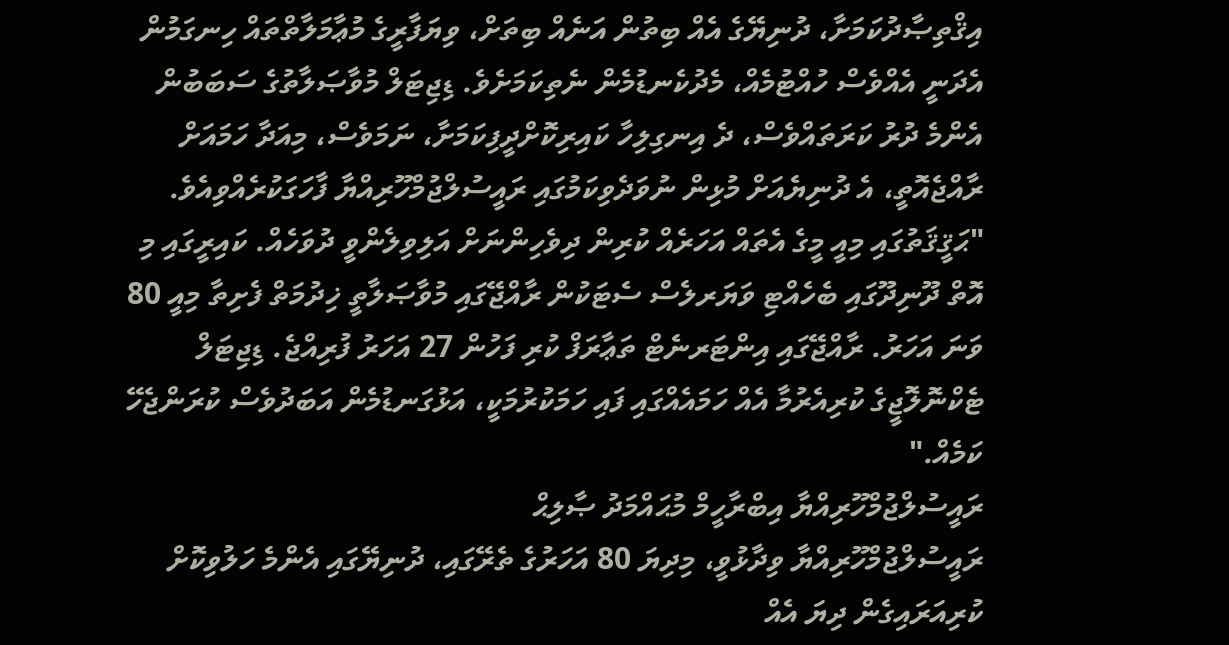އިޤްތިޞާދުކަމަށާ، ދުނިޔޭގެ އެއް ބިތުން އަނެއް ބިތަށް، ވިޔަފާރީގެ މުޢާމަލާތްތައް ހިނގަމުން އެދަނީ އެއްވެސް ހުއްޓުމެއް، މެދުކެނޑުމެން ނެތިކަމަށެވެ. ޑިޖިޓަލް މުވާޞަލާތުގެ ސަބަބުން އެންމެ ދުރު ކަރަތައްވެސް، ދެ އިނގިލިހާ ކައިރިކޮށްދީފިކަމަށާ، ނަމަވެސް، މިއަދާ ހަމައަށް ރާއްޖެއޮތީ، އެ ދުނިޔެއަށް މުޅިން ނުވަދެވިކަމުގައި ރައީސުލްޖުމްހޫރިއްޔާ ފާހަގަކުރެއްވިއެވެ.
"ޙަޤީޤަތުގައި މިއީ މީގެ އެތައް އަހަރެއް ކުރިން ދިވެހިންނަށް އަލިވިލެންވީ ދުވަހެއް. ކައިރީގައި މި އޮތް ދޫނިދޫގައި ބެހެއްޓި ވަޔަރލެސް ސެޓަކުން ރާއްޖޭގައި މުވާޞަލާތީ ޚިދުމަތް ފެށިތާ މިއީ 80 ވަނަ އަހަރު. ރާއްޖޭގައި އިންޓަރނެޓް ތަޢާރަފް ކުރި ފަހުން 27 އަހަރު ފުރިއްޖެ. ޑިޖިޓަލް ޓެކްނޮލޮޖީގެ ކުރިއެރުމާ އެއް ހަމައެއްގައި ފައި ހަމަކުރުމަކީ، އަޅުގަނޑުމެން އަބަދުވެސް ކުރަންޖެހޭ ކަމެއް."
ރައީސުލްޖުމްހޫރިއްޔާ އިބްރާހީމް މުޙައްމަދު ޞާލިޙް
ރައީސުލްޖުމްހޫރިއްޔާ ވިދާޅުވީ، މިދިޔަ 80 އަހަރުގެ ތެރޭގައި، ދުނިޔޭގައި އެންމެ ހަލުވިކޮށް ކުރިއަރައިގެން ދިޔަ އެއް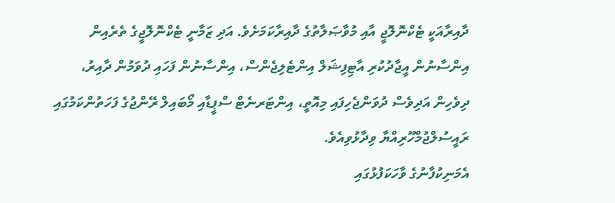ދާއިރާއަކީ ޓެކްނޮލޮޖީ އާއި މުވާޞަލާތުގެ ދާއިރާކަމަށެވެ. އަދި ޒަމާނީ ޓެކްނޮލޮޖީގެ ތެރެއިން އިންސާނުން އީޖާދުކުރި އާޓިފިޝަލް އިންޓެލިޖެންސް، އިންސާނުން ފަހައި ދުވަމުން ދާއިރު، ދިވެހިން އަދިވެސް ދުވަންޖެހިފައި މިއޮތީ، އިންޓަރނެޓް ސްޕީޑާއި މޯބައިލް ރޭންޖުގެ ފަހަތުންކަމުގައި ރައީސުލްޖުމްހޫރިއްޔާ ވިދާޅުވިއެވެ.
އެމަނިކުފާނުގެ ވާހަކަފުޅުގައި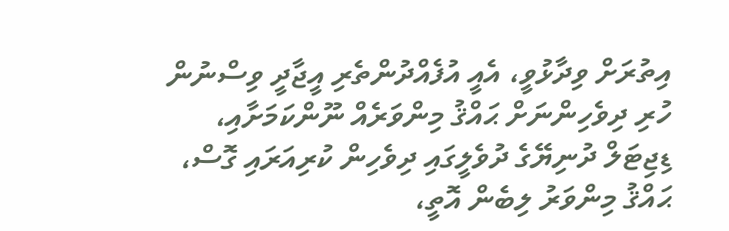އިތުރަށް ވިދާޅުވީ، އެއީ އުފެއްދުންތެރި އީޖާދީ ވިސްނުން ހުރި ދިވެހިންނަށް ޙައްޤު މިންވަރެއް ނޫންކަމަށާއި، ޑިޖިޓަލް ދުނިޔޭގެ ދުވެލީގައި ދިވެހިން ކުރިއަރައި ގޮސް، ޙައްޤު މިންވަރު ލިބެން އޮތީ،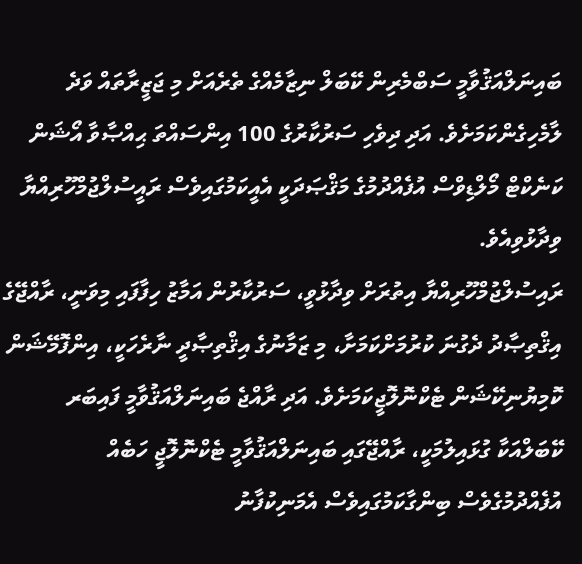ބައިނަލްއަޤުވާމީ ސަބްމެރިން ކޭބަލް ނިޒާމެއްގެ ތެރެއަށް މި ޖަޒީރާތައް ވަދެ ލާމެހިގެންކަމަށެވެ. އަދި ދިވެހި ސަރުކާރުގެ 100 އިންސައްތަ ޙިއްޞާވާ އޯޝަން ކަނެކްޓް މޯލްޑިވްސް އުފެއްދުމުގެ މަޤްޞަދަކީ އެއީކަމުގައިވެސް ރައީސުލްޖުމްހޫރިއްޔާ ވިދާޅުވިއެވެ.
ރައިސުލްޖުމްހޫރިއްޔާ އިތުރަށް ވިދާޅުވީ، ސަރުކާރުން އަމާޒު ހިފާފައި މިވަނީ، ރާއްޖޭގެ އިޤްތިޞާދު ދެގުނަ ކުރުމަށްކަމަށާ، މި ޒަމާނުގެ އިޤްތިޞާދީ ނާރެހަކީ، އިންފޮމޭޝަން ކޮމިޔުނިކޭޝަން ޓެކްނޮލޮޖީކަމަށެވެ. އަދި ރާއްޖެ ބައިނަލްއަޤުވާމީ ފައިބަރ ކޭބަލްއަކާ ގުޅައިލުމަކީ، ރާއްޖޭގައި ބައިނަލްއަޤުވާމީ ޓެކްނޮލޮޖީ ހަބެއް އުފެއްދުމުގެވެސް ބިންގާކަމުގައިވެސް އެމަނިކުފާނު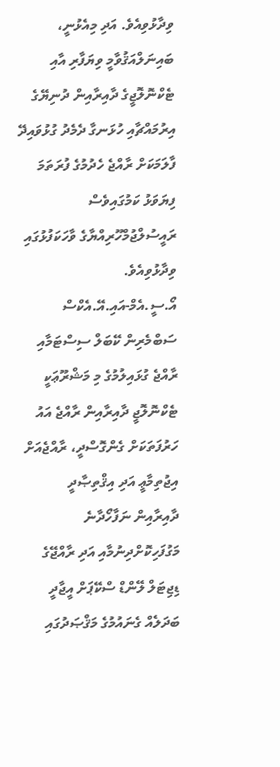ވިދާޅުވިއެވެ. އަދި މިއެޅުނީ، ބައިނަލްއަޤުވާމީ ވިޔަފާރި އާއި ޓެކްނޮލޮޖީގެ ދާއިރާއިން ދުނިޔޭގެ އިރުމައްޗާއި ހުޅަނގާ ދެމެދު ގުޅުވައިދޭ ފާލަމަކަށް ރާއްޖެ ހެދުމުގެ ފުރަތަމަ ފިޔަވަޅު ކަމުގައިވެސް ރައީސުލްޖުމްހޫރިއްޔާގެ ވާހަކަފުޅުގައި ވިދާޅުވިއެވެ.
އޯ.ސީ.އެމް-އައި.އޭ.އެކްސް ސަބްމެރިން ކޭބަލް ސިސްޓަމާއި ރާއްޖެ ގުޅައިލުމުގެ މި މަޝްރޫޢަކީ ޓެކްނޮލޮޖީ ދާއިރާއިން ރާއްޖެ އައު ހަރުފަތަކަށް ގެންގޮސްދީ، ރާއްޖެއަށް އިޖުތިމާޢީ އަދި އިޤްތިޞާދީ ދާއިރާއިން ނަފާހޯދާނެ މަގުފަހިކޮށްދިނުމާއި އަދި ރާއްޖޭގެ ޑިޖިޓަލް ލޭންޑް ސްކޭޕަށް އީޖާދީ ބަދަލެއް ގެނައުމުގެ މަޤްޞަދުގައި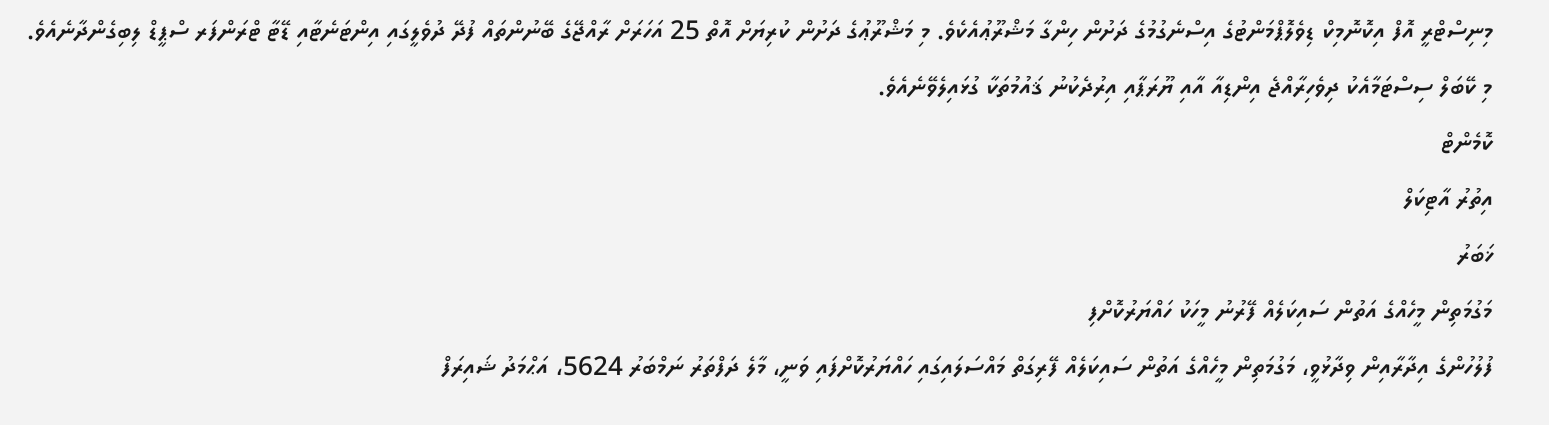މިނިސްޓްރީ އޮފް އިކޮނޮމިކް ޑިވެލޮޕްމަންޓުގެ އިސްނެގުމުގެ ދަށުން ހިންގާ މަޝްރޫޢުއެކެވެ. މި މަޝްރޫޢުގެ ދަށުން ކުރިޔަށް އޮތް 25 އަހަރަށް ރާއްޖޭގެ ބޭނުންތައް ފުދޭ ދުވެލީގައި އިންޓަނެޓާއި ޑޭޓާ ޓްރަންފަރ ސްޕީޑް ލިބިގެންދާނެއެވެ. މި ކޭބަލް ސިސްޓަމާއެކު ދިވެހިރާއްޖެ އިންޑިއާ އާއި ޔޫރަޕާއި އިރުދެކުނު ޤައުމުތަކާ ގުޅައިލެވޭނެއެވެ.
ކޮމެންޓް
އިތުރު އާޓިކަލް
ޚަބަރު
މަގުމަތިން މީހެއްގެ އަތުން ސައިކަލެއް ފޭރުނު މީހަކު ހައްޔަރުކޮށްފި
ފުލުހުންގެ އިދާރާއިން ވިދާޅުވީ، މަގުމަތިން މީހެއްގެ އަތުން ސައިކަލެއް ފޭރިގަތް މައްސަލައިގައި ހައްޔަރުކޮށްފައި ވަނީ، މާލެ ދަފްތަރު ނަމްބަރު 5624، އަޙްމަދު ޝައިރަފް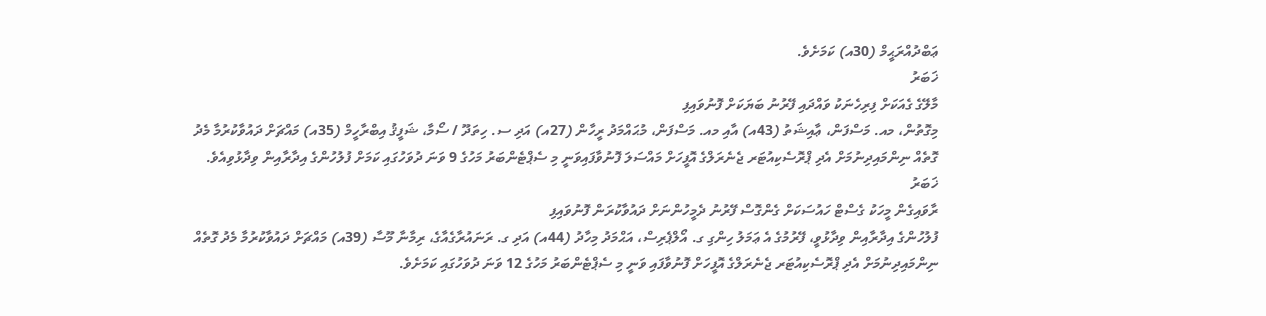ޢަބްދުއްރަޙީމް (30އ) ކަމަށެވެ.
ޚަބަރު
މާލޭގެ ގެއަކަށް ފިރިހެނަކު ވައްދައި ފޭރުނު ބަޔަކަށް ފޮނުވައިފި
މިގޮތުން، މއ. މަސްފަން، ޢާއިޝަތު (43އ) އާއި މއ. މަސްފަން، މުޙައްމަދު ރީހާން (27އ) އަދި ސ. ހިތަދޫ / ސޯމާ، ޝަފީޤު އިބްރާހީމް (35އ) މައްޗަށް ދައުވާކުރުމާ މެދު ގޮތެއް ނިންމައިދިނުމަށް އެދި ޕްރޮސެކިއުޓަރ ޖެނެރަލްގެ އޮފީހަށް މައްސަލަ ފޮނުވާފައިވަނީ މި ސެޕްޓެންބަރު މަހުގެ 9 ވަނަ ދުވަހުގައި ކަމަށް ފުލުހުންގެ އިދާރާއިން ވިދާޅުވިއެވެ.
ޚަބަރު
ރާވައިގެން މީހަކު ގެސްޓް ހައުސަކަށް ގެންގޮސް ފޭރުނު ދެމީހުންނަށް ދައުވާކުރަން ފޮނުވައިފި
ފުލުހުންގެ އިދާރާއިން ވިދާޅުވީ، ފޭރުމުގެ އެ ޢަމަލު ހިންގި ގ. އޯލްޕެރިސް، އަޙްމަދު މިހާދު (44އ) އަދި ގ. ރަނައުރާގެއާގެ، ރިމާނާ މޫސާ (39އ) މައްޗަށް ދައުވާކުރުމާ މެދު ގޮތެއް ނިންމައިދިނުމަށް އެދި ޕްރޮސެކިއުޓަރ ޖެނެރަލްގެ އޮފީހަށް ފޮނުވާފައި ވަނީ މި ސެޕްޓެންބަރު މަހުގެ 12 ވަނަ ދުވަހުގައި ކަމަށެވެ.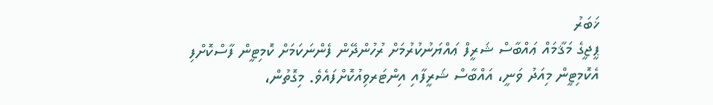ޚަބަރު
ޕީޖީގެ މަޤާމައް ޢައްބާސް ޝަރީފް ޢައްޔަނުކުރުމަށް ރުހުންދޭން ފެންނަކަމަށް ކޮމިޓީން ފާސްކޮށްފި
އެކޮމިޓީން މިއަދު ވަނީ، އައްބާސް ޝަރީފާއި އިންޓަރވިއުކޮށްފައެވެ. މިގޮތުން،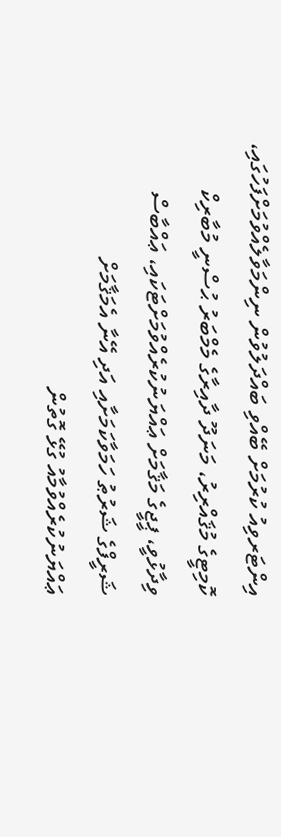އިންޓަރވިއު ކުރުމަށް ބޭއްވި ބައްދަލުވުން ނިންމަވާލެއްވުމަށްފަހުގައި، ކޮމިޓީގެ މުޤައްރިރު، މަނަދޫ ދާއިރާގެ މެމްބަރު ޙުސްނީ މުބާރިކް ވިދާޅުވީ، ޕީޖީގެ މަޤާމަށް ޢައްޔަނުކުރެއްވުމަށްޓަކައި، ޢައްބާސް ޝަރީފްގެ ޝަރުޠު ހަމަވާކަމަށާއި އަދި އޭނާ އެމަޤާމަށް ޢައްޔަނުކުރެއްވުމާއު ގުޅޭ ގޮތުން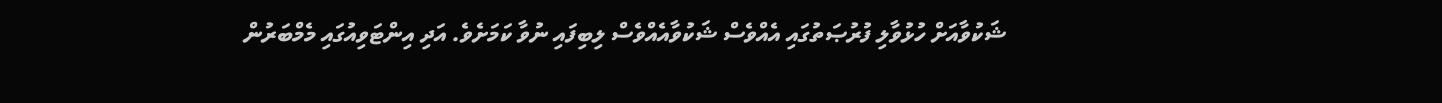ޝަކުވާއަށް ހުޅުވާލި ފުރުޞަތުގައި އެއްވެސް ޝަކުވާއެއްވެސް ލިބިފައި ނުވާ ކަމަށެވެ. އަދި އިންޓަވިއުގައި މެމްބަރުން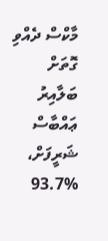މާކްސް ދެއްވި ގޮތަށް ބަލާއިރު ޢައްބާސް ޝަރީފަށް، %93.7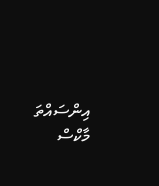އިންސައްތަ މާކްސް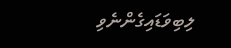ލިބިވަޑައިގެންނެވި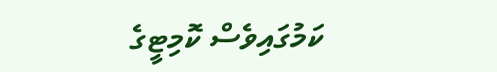ކަމުގައިވެސް ކޮމިޓީގެ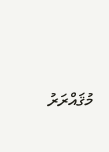މުޤައްރަރު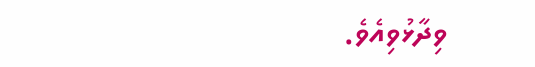ވިދާޅުވިއެވެ.